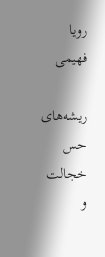رویا فهیمی

ریشه‌های حس خجالت و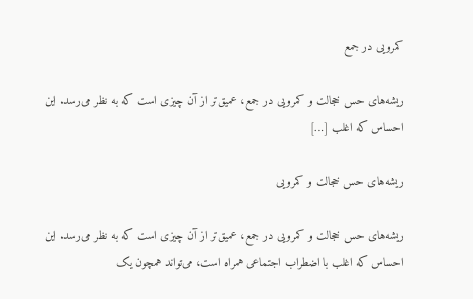کمرویی در جمع

ریشه‌های حس خجالت و کمرویی در جمع، عمیق‌تر از آن چیزی است که به نظر می‌رسد. این احساس که اغلب […]

ریشه‌های حس خجالت و کمرویی

ریشه‌های حس خجالت و کمرویی در جمع، عمیق‌تر از آن چیزی است که به نظر می‌رسد. این احساس که اغلب با اضطراب اجتماعی همراه است، می‌تواند همچون یک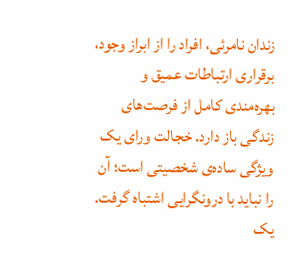زندان نامرئی، افراد را از ابراز وجود، برقراری ارتباطات عمیق و بهره‌مندی کامل از فرصت‌های زندگی باز دارد. خجالت ورای یک ویژگی ساده‌ی شخصیتی است؛ آن را نباید با درونگرایی اشتباه گرفت. یک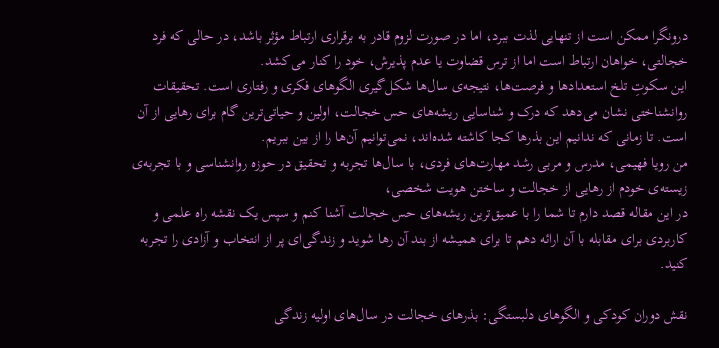درونگرا ممکن است از تنهایی لذت ببرد، اما در صورت لزوم قادر به برقراری ارتباط مؤثر باشد، در حالی که فرد خجالتی، خواهان ارتباط است اما از ترس قضاوت یا عدم پذیرش، خود را کنار می‌کشد.
این سکوتِ تلخ استعدادها و فرصت‌ها، نتیجه‌ی سال‌ها شکل‌گیری الگوهای فکری و رفتاری است. تحقیقات روانشناختی نشان می‌دهد که درک و شناسایی ریشه‌های حس خجالت، اولین و حیاتی‌ترین گام برای رهایی از آن است. تا زمانی که ندانیم این بذرها کجا کاشته شده‌اند، نمی‌توانیم آن‌ها را از بین ببریم.
من رویا فهیمی، مدرس و مربی رشد مهارت‌های فردی، با سال‌ها تجربه و تحقیق در حوزه روانشناسی و با تجربه‌ی زیسته‌ی خودم از رهایی از خجالت و ساختن هویت شخصی،
در این مقاله قصد دارم تا شما را با عمیق‌ترین ریشه‌های حس خجالت آشنا کنم و سپس یک نقشه راه علمی و کاربردی برای مقابله با آن ارائه دهم تا برای همیشه از بند آن رها شوید و زندگی‌ای پر از انتخاب و آزادی را تجربه کنید.

نقش دوران کودکی و الگوهای دلبستگی: بذرهای خجالت در سال‌های اولیه زندگی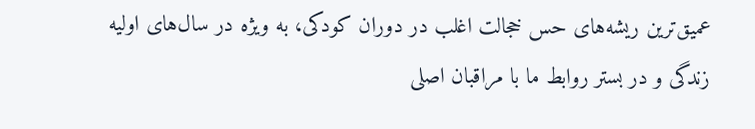عمیق‌ترین ریشه‌های حس خجالت اغلب در دوران کودکی، به ویژه در سال‌های اولیه زندگی و در بستر روابط ما با مراقبان اصلی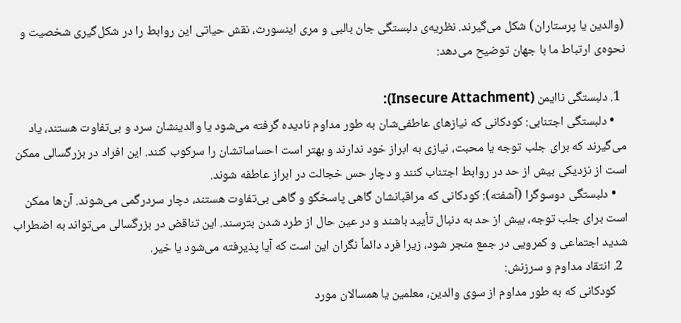(والدین یا پرستاران) شکل می‌گیرند. نظریه‌ی دلبستگی جان بالبی و مری اینسورث، نقش حیاتی این روابط را در شکل‌گیری شخصیت و نحوه‌ی ارتباط ما با جهان توضیح می‌دهد:

  1. دلبستگی ناایمن (Insecure Attachment):
    • دلبستگی اجتنابی: کودکانی که نیازهای عاطفی‌شان به طور مداوم نادیده گرفته می‌شود یا والدینشان سرد و بی‌تفاوت هستند، یاد می‌گیرند که برای جلب توجه یا محبت، نیازی به ابراز خود ندارند و بهتر است احساساتشان را سرکوب کنند. این افراد در بزرگسالی ممکن است از نزدیکی بیش از حد در روابط اجتناب کنند و دچار حس خجالت در ابراز عاطفه شوند.
    • دلبستگی دوسوگرا (آشفته): کودکانی که مراقبانشان گاهی پاسخگو و گاهی بی‌تفاوت هستند، دچار سردرگمی می‌شوند. آن‌ها ممکن است برای جلب توجه، بیش از حد به دنبال تأیید باشند و در عین حال از طرد شدن بترسند. این تناقض در بزرگسالی می‌تواند به اضطراب شدید اجتماعی و کمرویی در جمع منجر شود، زیرا فرد دائماً نگران این است که آیا پذیرفته می‌شود یا خیر.
  2. انتقاد مداوم و سرزنش:
    کودکانی که به طور مداوم از سوی والدین، معلمین یا همسالان مورد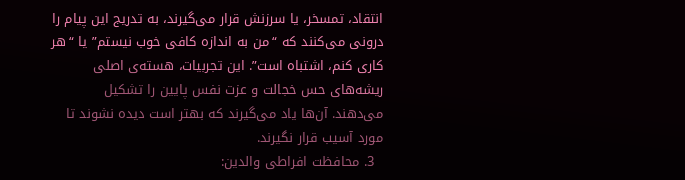انتقاد، تمسخر، یا سرزنش قرار می‌گیرند، به تدریج این پیام را درونی می‌کنند که “من به اندازه کافی خوب نیستم” یا “هر کاری کنم، اشتباه است”. این تجربیات، هسته‌ی اصلی ریشه‌های حس خجالت و عزت نفس پایین را تشکیل می‌دهند. آن‌ها یاد می‌گیرند که بهتر است دیده نشوند تا مورد آسیب قرار نگیرند.
  3. محافظت افراطی والدین: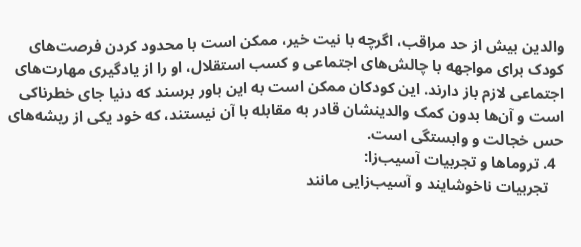والدین بیش از حد مراقب، اگرچه با نیت خیر، ممکن است با محدود کردن فرصت‌های کودک برای مواجهه با چالش‌های اجتماعی و کسب استقلال، او را از یادگیری مهارت‌های اجتماعی لازم باز دارند. این کودکان ممکن است به این باور برسند که دنیا جای خطرناکی است و آن‌ها بدون کمک والدینشان قادر به مقابله با آن نیستند، که خود یکی از ریشه‌های حس خجالت و وابستگی است.
  4. تروماها و تجربیات آسیب‌زا:
    تجربیات ناخوشایند و آسیب‌زایی مانند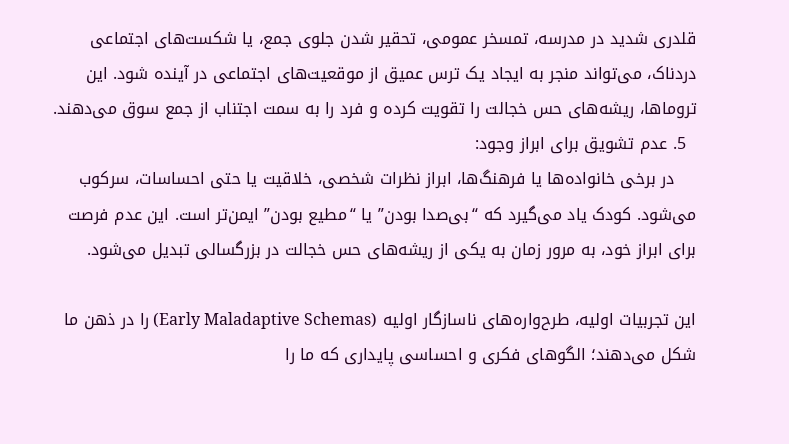قلدری شدید در مدرسه، تمسخر عمومی، تحقیر شدن جلوی جمع، یا شکست‌های اجتماعی دردناک، می‌تواند منجر به ایجاد یک ترس عمیق از موقعیت‌های اجتماعی در آینده شود. این تروماها، ریشه‌های حس خجالت را تقویت کرده و فرد را به سمت اجتناب از جمع سوق می‌دهند.
  5. عدم تشویق برای ابراز وجود:
    در برخی خانواده‌ها یا فرهنگ‌ها، ابراز نظرات شخصی، خلاقیت یا حتی احساسات، سرکوب می‌شود. کودک یاد می‌گیرد که “بی‌صدا بودن” یا “مطیع بودن” ایمن‌تر است. این عدم فرصت برای ابراز خود، به مرور زمان به یکی از ریشه‌های حس خجالت در بزرگسالی تبدیل می‌شود.

این تجربیات اولیه، طرح‌واره‌های ناسازگار اولیه (Early Maladaptive Schemas) را در ذهن ما شکل می‌دهند؛ الگوهای فکری و احساسی پایداری که ما را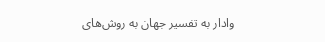وادار به تفسیر جهان به روش‌های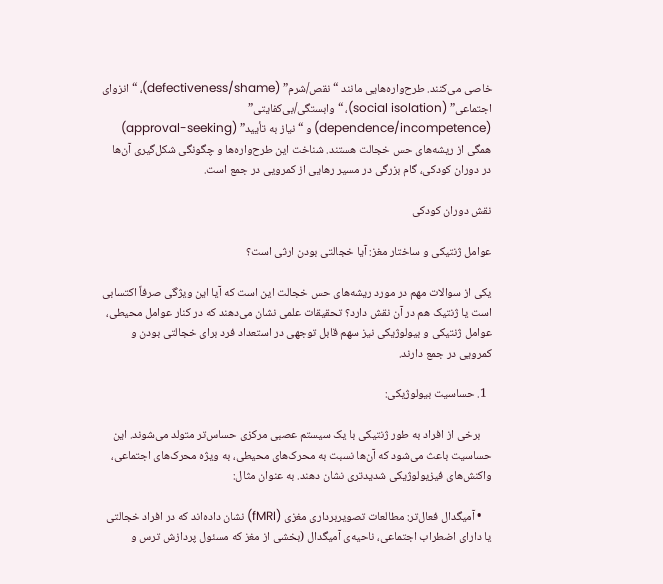خاصی می‌کنند. طرح‌واره‌هایی مانند “نقص/شرم” (defectiveness/shame)، “انزوای اجتماعی” (social isolation)، “وابستگی/بی‌کفایتی” (dependence/incompetence) و “نیاز به تأیید” (approval-seeking) همگی از ریشه‌های حس خجالت هستند. شناخت این طرح‌واره‌ها و چگونگی شکل‌گیری آن‌ها در دوران کودکی، گام بزرگی در مسیر رهایی از کمرویی در جمع است.

نقش دوران کودکی

عوامل ژنتیکی و ساختار مغز: آیا خجالتی بودن ارثی است؟

یکی از سوالات مهم در مورد ریشه‌های حس خجالت این است که آیا این ویژگی صرفاً اکتسابی است یا ژنتیک هم در آن نقش دارد؟ تحقیقات علمی نشان می‌دهند که در کنار عوامل محیطی، عوامل ژنتیکی و بیولوژیکی نیز سهم قابل توجهی در استعداد فرد برای خجالتی بودن و کمرویی در جمع دارند.

  1. حساسیت بیولوژیکی:

    برخی از افراد به طور ژنتیکی با یک سیستم عصبی مرکزی حساس‌تر متولد می‌شوند. این حساسیت باعث می‌شود که آن‌ها نسبت به محرک‌های محیطی، به ویژه محرک‌های اجتماعی، واکنش‌های فیزیولوژیکی شدیدتری نشان دهند. به عنوان مثال:

    • آمیگدال فعال‌تر: مطالعات تصویربرداری مغزی (fMRI) نشان داده‌اند که در افراد خجالتی یا دارای اضطراب اجتماعی، ناحیه‌ی آمیگدال (بخشی از مغز که مسئول پردازش ترس و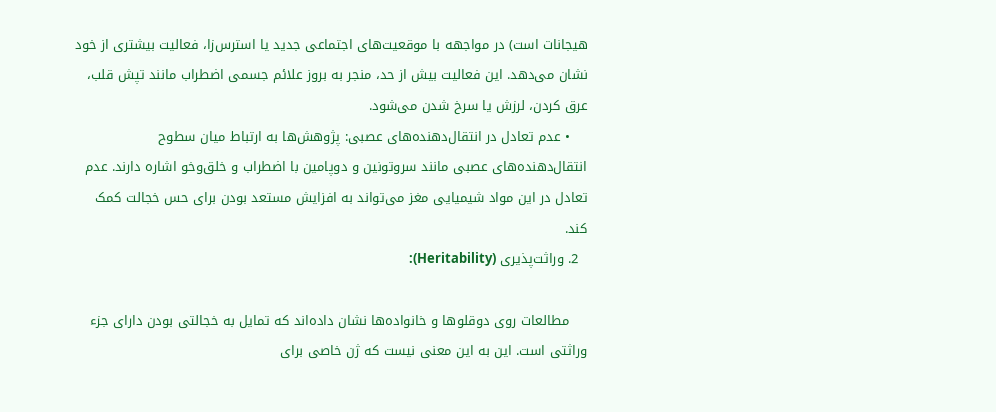هیجانات است) در مواجهه با موقعیت‌های اجتماعی جدید یا استرس‌زا، فعالیت بیشتری از خود نشان می‌دهد. این فعالیت بیش از حد، منجر به بروز علائم جسمی اضطراب مانند تپش قلب، عرق کردن، لرزش یا سرخ شدن می‌شود.
    • عدم تعادل در انتقال‌دهنده‌های عصبی: پژوهش‌ها به ارتباط میان سطوح انتقال‌دهنده‌های عصبی مانند سروتونین و دوپامین با اضطراب و خلق‌وخو اشاره دارند. عدم تعادل در این مواد شیمیایی مغز می‌تواند به افزایش مستعد بودن برای حس خجالت کمک کند.
  2. وراثت‌پذیری (Heritability):

    مطالعات روی دوقلوها و خانواده‌ها نشان داده‌اند که تمایل به خجالتی بودن دارای جزء وراثتی است. این به این معنی نیست که ژن خاصی برای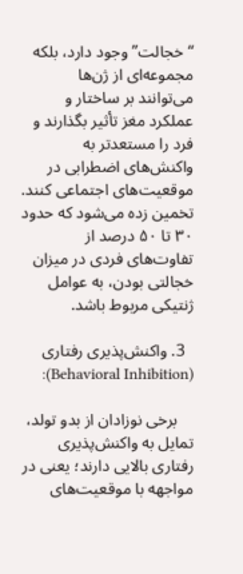“خجالت” وجود دارد، بلکه مجموعه‌ای از ژن‌ها می‌توانند بر ساختار و عملکرد مغز تأثیر بگذارند و فرد را مستعدتر به واکنش‌های اضطرابی در موقعیت‌های اجتماعی کنند. تخمین زده می‌شود که حدود ۳۰ تا ۵۰ درصد از تفاوت‌های فردی در میزان خجالتی بودن، به عوامل ژنتیکی مربوط باشد.

  3. واکنش‌پذیری رفتاری (Behavioral Inhibition):

    برخی نوزادان از بدو تولد، تمایل به واکنش‌پذیری رفتاری بالایی دارند؛ یعنی در مواجهه با موقعیت‌های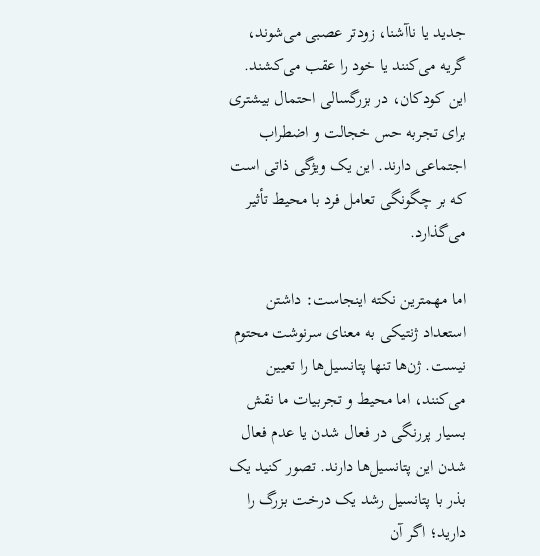جدید یا ناآشنا، زودتر عصبی می‌شوند، گریه می‌کنند یا خود را عقب می‌کشند. این کودکان، در بزرگسالی احتمال بیشتری برای تجربه حس خجالت و اضطراب اجتماعی دارند. این یک ویژگی ذاتی است که بر چگونگی تعامل فرد با محیط تأثیر می‌گذارد.

اما مهمترین نکته اینجاست: داشتن استعداد ژنتیکی به معنای سرنوشت محتوم نیست. ژن‌ها تنها پتانسیل‌ها را تعیین می‌کنند، اما محیط و تجربیات ما نقش بسیار پررنگی در فعال شدن یا عدم فعال شدن این پتانسیل‌ها دارند. تصور کنید یک بذر با پتانسیل رشد یک درخت بزرگ را دارید؛ اگر آن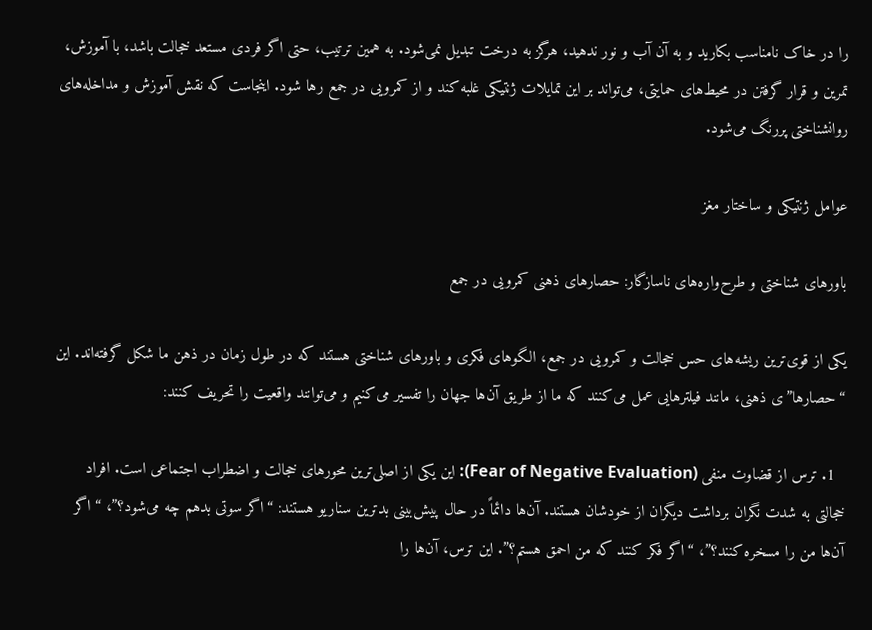را در خاک نامناسب بکارید و به آن آب و نور ندهید، هرگز به درخت تبدیل نمی‌شود. به همین ترتیب، حتی اگر فردی مستعد خجالت باشد، با آموزش، تمرین و قرار گرفتن در محیط‌های حمایتی، می‌تواند بر این تمایلات ژنتیکی غلبه کند و از کمرویی در جمع رها شود. اینجاست که نقش آموزش و مداخله‌های روانشناختی پررنگ می‌شود.

عوامل ژنتیکی و ساختار مغز

باورهای شناختی و طرح‌واره‌های ناسازگار: حصارهای ذهنی کمرویی در جمع

یکی از قوی‌ترین ریشه‌های حس خجالت و کمرویی در جمع، الگوهای فکری و باورهای شناختی هستند که در طول زمان در ذهن ما شکل گرفته‌اند. این “حصارها”ی ذهنی، مانند فیلترهایی عمل می‌کنند که ما از طریق آن‌ها جهان را تفسیر می‌کنیم و می‌توانند واقعیت را تحریف کنند:

  1. ترس از قضاوت منفی (Fear of Negative Evaluation): این یکی از اصلی‌ترین محورهای خجالت و اضطراب اجتماعی است. افراد خجالتی به شدت نگران برداشت دیگران از خودشان هستند. آن‌ها دائماً در حال پیش‌بینی بدترین سناریو هستند: “اگر سوتی بدهم چه می‌شود؟”، “اگر آن‌ها من را مسخره کنند؟”، “اگر فکر کنند که من احمق هستم؟”. این ترس، آن‌ها را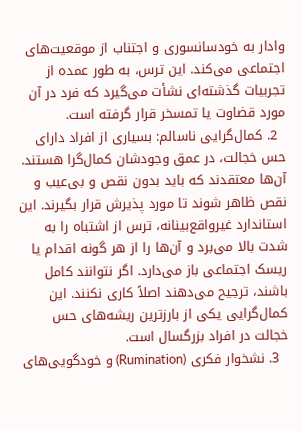وادار به خودسانسوری و اجتناب از موقعیت‌های اجتماعی می‌کند. این ترس، به طور عمده از تجربیات گذشته‌ای نشأت می‌گیرد که فرد در آن مورد قضاوت یا تمسخر قرار گرفته است.
  2. کمال‌گرایی ناسالم: بسیاری از افراد دارای حس خجالت، در عمق وجودشان کمال‌گرا هستند. آن‌ها معتقدند که باید بدون نقص و بی‌عیب و نقص ظاهر شوند تا مورد پذیرش قرار بگیرند. این استاندارد غیرواقع‌بینانه، ترس از اشتباه را به شدت بالا می‌برد و آن‌ها را از هر گونه اقدام یا ریسک اجتماعی باز می‌دارد. اگر نتوانند کامل باشند، ترجیح می‌دهند اصلاً کاری نکنند. این کمال‌گرایی یکی از بارزترین ریشه‌های حس خجالت در افراد بزرگسال است.
  3. نشخوار فکری (Rumination) و خودگویی‌های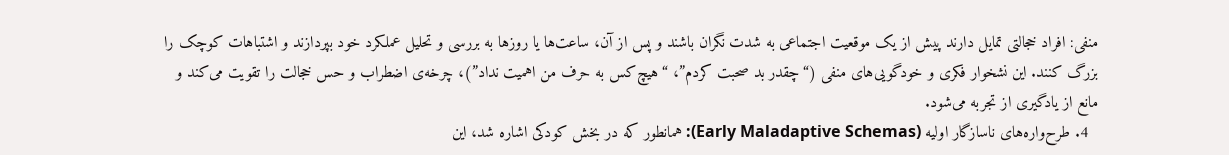منفی: افراد خجالتی تمایل دارند پیش از یک موقعیت اجتماعی به شدت نگران باشند و پس از آن، ساعت‌ها یا روزها به بررسی و تحلیل عملکرد خود بپردازند و اشتباهات کوچک را بزرگ کنند. این نشخوار فکری و خودگویی‌های منفی (“چقدر بد صحبت کردم”، “هیچ‌کس به حرف من اهمیت نداد”)، چرخه‌ی اضطراب و حس خجالت را تقویت می‌کند و مانع از یادگیری از تجربه می‌شود.
  4. طرح‌واره‌های ناسازگار اولیه (Early Maladaptive Schemas): همانطور که در بخش کودکی اشاره شد، این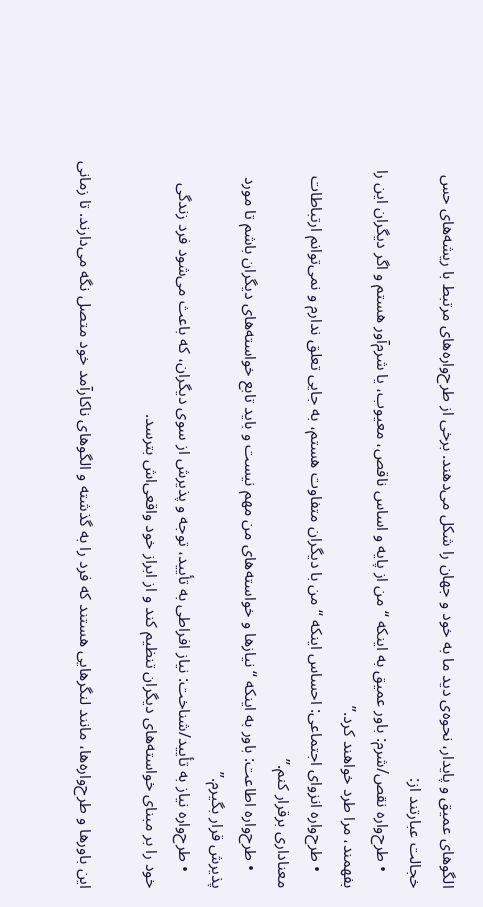الگوهای عمیق و پایدار، نحوه‌ی دید ما به خود و جهان را شکل می‌دهند. برخی از طرح‌واره‌های مرتبط با ریشه‌های حس خجالت عبارتند از:
    • طرح‌واره نقص/شرم: باور عمیق به اینکه “من از پایه و اساس ناقص، معیوب، یا شرم‌آور هستم و اگر دیگران این را بفهمند، مرا طرد خواهند کرد.”
    • طرح‌واره انزوای اجتماعی: احساس اینکه “من با دیگران متفاوت هستم، به جایی تعلق ندارم و نمی‌توانم ارتباطات معناداری برقرار کنم.”
    • طرح‌واره اطاعت: باور به اینکه “نیازها و خواسته‌های من مهم نیست و باید تابع خواسته‌های دیگران باشم تا مورد پذیرش قرار بگیرم.”
    • طرح‌واره نیاز به تأیید/شناخت: نیاز افراطی به تأیید، توجه و پذیرش از سوی دیگران، که باعث می‌شود فرد زندگی خود را بر مبنای خواسته‌های دیگران تنظیم کند و از ابراز خود واقعی‌اش بترسد.

این باورها و طرح‌واره‌ها، مانند لنگرهایی هستند که فرد را به گذشته و الگوهای ناکارآمد خود متصل نگه می‌دارند. تا زمانی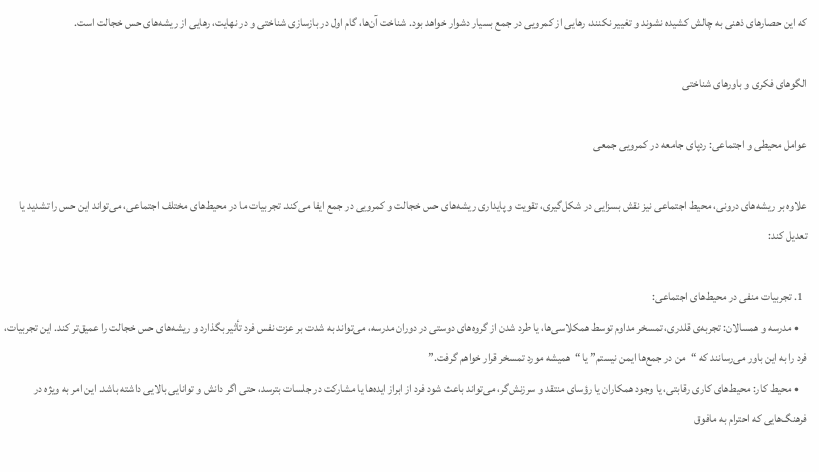که این حصارهای ذهنی به چالش کشیده نشوند و تغییر نکنند، رهایی از کمرویی در جمع بسیار دشوار خواهد بود. شناخت آن‌ها، گام اول در بازسازی شناختی و در نهایت، رهایی از ریشه‌های حس خجالت است.

الگوهای فکری و باورهای شناختی

عوامل محیطی و اجتماعی: ردپای جامعه در کمرویی جمعی

علاوه بر ریشه‌های درونی، محیط اجتماعی نیز نقش بسزایی در شکل‌گیری، تقویت و پایداری ریشه‌های حس خجالت و کمرویی در جمع ایفا می‌کند. تجربیات ما در محیط‌های مختلف اجتماعی، می‌تواند این حس را تشدید یا تعدیل کند:

  1. تجربیات منفی در محیط‌های اجتماعی:
    • مدرسه و همسالان: تجربه‌ی قلدری، تمسخر مداوم توسط همکلاسی‌ها، یا طرد شدن از گروه‌های دوستی در دوران مدرسه، می‌تواند به شدت بر عزت نفس فرد تأثیر بگذارد و ریشه‌های حس خجالت را عمیق‌تر کند. این تجربیات، فرد را به این باور می‌رسانند که “من در جمع‌ها ایمن نیستم” یا “همیشه مورد تمسخر قرار خواهم گرفت.”
    • محیط کار: محیط‌های کاری رقابتی، یا وجود همکاران یا رؤسای منتقد و سرزنش‌گر، می‌تواند باعث شود فرد از ابراز ایده‌ها یا مشارکت در جلسات بترسد، حتی اگر دانش و توانایی بالایی داشته باشد. این امر به ویژه در فرهنگ‌هایی که احترام به مافوق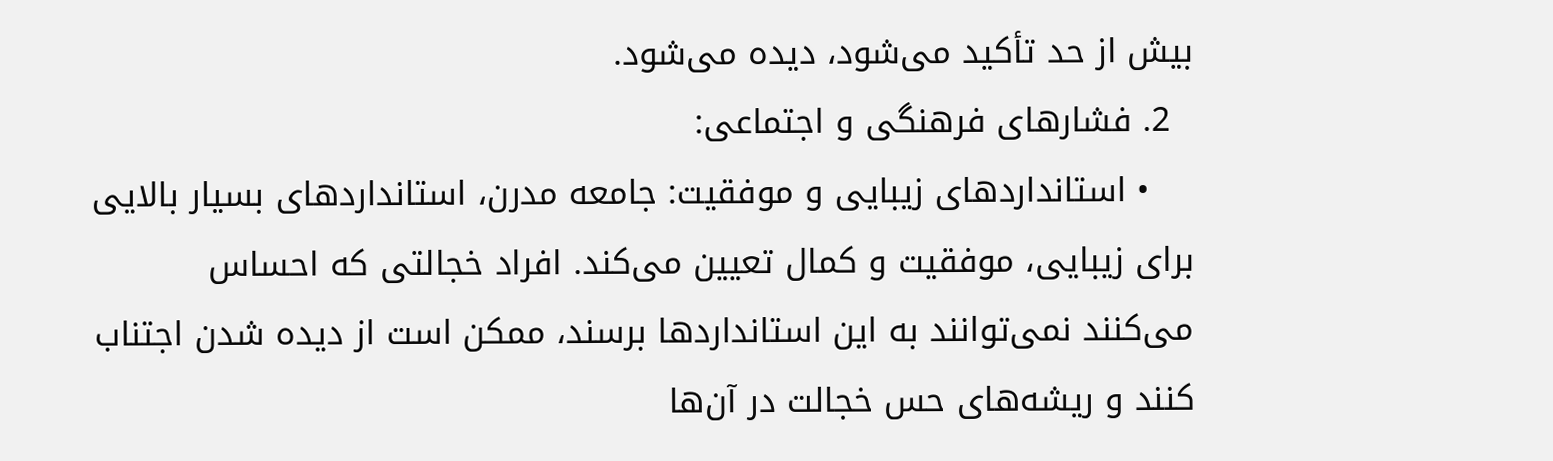بیش از حد تأکید می‌شود، دیده می‌شود.
  2. فشارهای فرهنگی و اجتماعی:
    • استانداردهای زیبایی و موفقیت: جامعه مدرن، استانداردهای بسیار بالایی برای زیبایی، موفقیت و کمال تعیین می‌کند. افراد خجالتی که احساس می‌کنند نمی‌توانند به این استانداردها برسند، ممکن است از دیده شدن اجتناب کنند و ریشه‌های حس خجالت در آن‌ها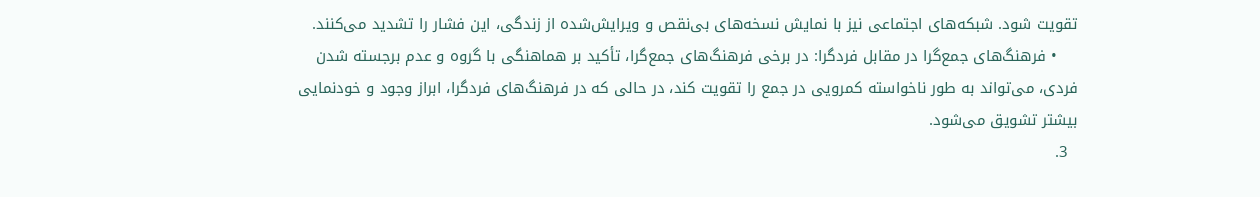تقویت شود. شبکه‌های اجتماعی نیز با نمایش نسخه‌های بی‌نقص و ویرایش‌شده از زندگی، این فشار را تشدید می‌کنند.
    • فرهنگ‌های جمع‌گرا در مقابل فردگرا: در برخی فرهنگ‌های جمع‌گرا، تأکید بر هماهنگی با گروه و عدم برجسته شدن فردی، می‌تواند به طور ناخواسته کمرویی در جمع را تقویت کند، در حالی که در فرهنگ‌های فردگرا، ابراز وجود و خودنمایی بیشتر تشویق می‌شود.
  3.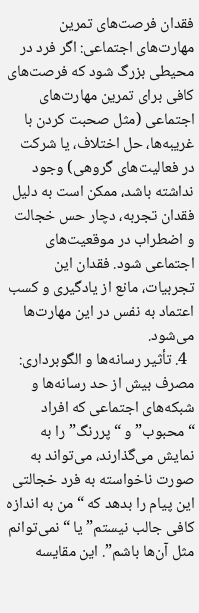فقدان فرصت‌های تمرین مهارت‌های اجتماعی: اگر فرد در محیطی بزرگ شود که فرصت‌های کافی برای تمرین مهارت‌های اجتماعی (مثل صحبت کردن با غریبه‌ها، حل اختلاف، یا شرکت در فعالیت‌های گروهی) وجود نداشته باشد، ممکن است به دلیل فقدان تجربه، دچار حس خجالت و اضطراب در موقعیت‌های اجتماعی شود. فقدان این تجربیات، مانع از یادگیری و کسب اعتماد به نفس در این مهارت‌ها می‌شود.
  4. تأثیر رسانه‌ها و الگوبرداری: مصرف بیش از حد رسانه‌ها و شبکه‌های اجتماعی که افراد “محبوب” و “پررنگ” را به نمایش می‌گذارند، می‌تواند به صورت ناخواسته به فرد خجالتی این پیام را بدهد که “من به اندازه کافی جالب نیستم” یا “نمی‌توانم مثل آن‌ها باشم”. این مقایسه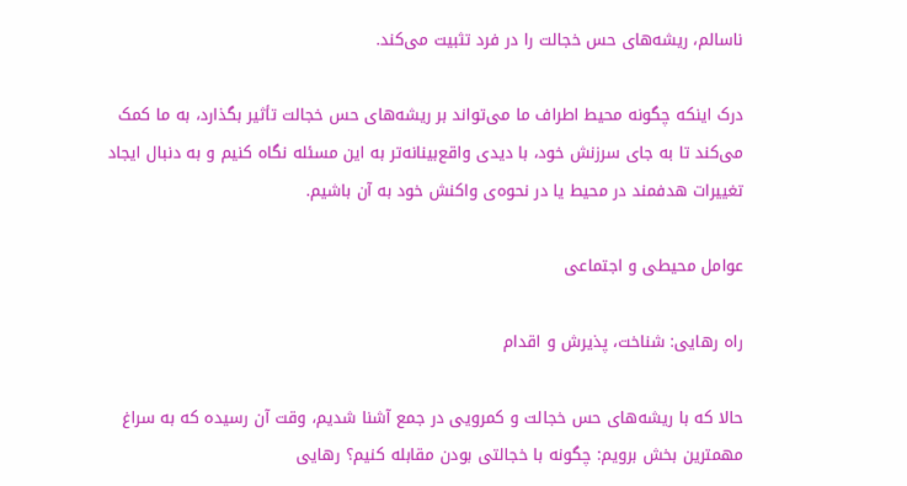ناسالم، ریشه‌های حس خجالت را در فرد تثبیت می‌کند.

درک اینکه چگونه محیط اطراف ما می‌تواند بر ریشه‌های حس خجالت تأثیر بگذارد، به ما کمک می‌کند تا به جای سرزنش خود، با دیدی واقع‌بینانه‌تر به این مسئله نگاه کنیم و به دنبال ایجاد تغییرات هدفمند در محیط یا در نحوه‌ی واکنش خود به آن باشیم.

عوامل محیطی و اجتماعی

راه رهایی: شناخت، پذیرش و اقدام

حالا که با ریشه‌های حس خجالت و کمرویی در جمع آشنا شدیم، وقت آن رسیده که به سراغ مهمترین بخش برویم: چگونه با خجالتی بودن مقابله کنیم؟ رهایی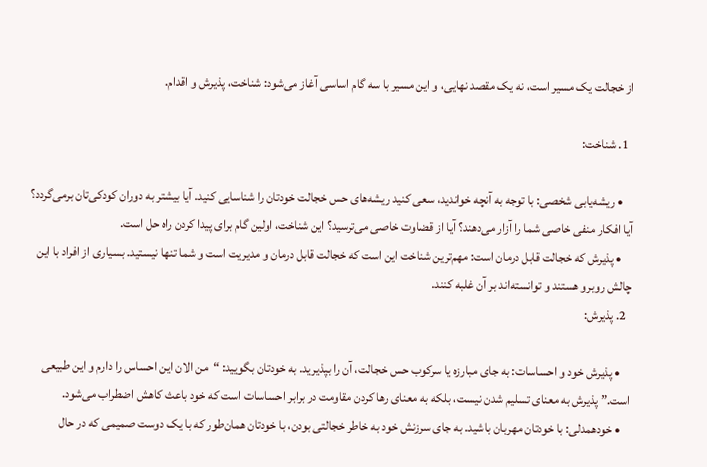از خجالت یک مسیر است، نه یک مقصد نهایی، و این مسیر با سه گام اساسی آغاز می‌شود: شناخت، پذیرش و اقدام.

  1. شناخت:

    • ریشه‌یابی شخصی: با توجه به آنچه خواندید، سعی کنید ریشه‌های حس خجالت خودتان را شناسایی کنید. آیا بیشتر به دوران کودکی‌تان برمی‌گردد؟ آیا افکار منفی خاصی شما را آزار می‌دهند؟ آیا از قضاوت خاصی می‌ترسید؟ این شناخت، اولین گام برای پیدا کردن راه حل است.
    • پذیرش که خجالت قابل درمان است: مهم‌ترین شناخت این است که خجالت قابل درمان و مدیریت است و شما تنها نیستید. بسیاری از افراد با این چالش روبرو هستند و توانسته‌اند بر آن غلبه کنند.
  2. پذیرش:

    • پذیرش خود و احساسات: به جای مبارزه یا سرکوب حس خجالت، آن را بپذیرید. به خودتان بگویید: “من الان این احساس را دارم و این طبیعی است.” پذیرش به معنای تسلیم شدن نیست، بلکه به معنای رها کردن مقاومت در برابر احساسات است که خود باعث کاهش اضطراب می‌شود.
    • خودهمدلی: با خودتان مهربان باشید. به جای سرزنش خود به خاطر خجالتی بودن، با خودتان همان‌طور که با یک دوست صمیمی که در حال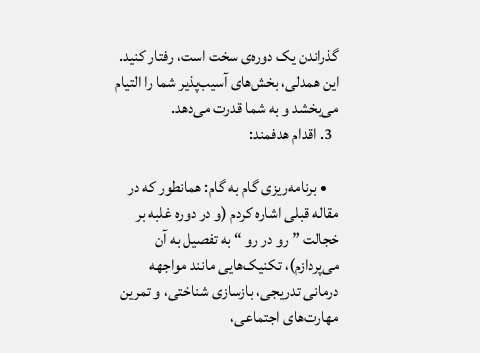گذراندن یک دوره‌ی سخت است، رفتار کنید. این همدلی، بخش‌های آسیب‌پذیر شما را التیام می‌بخشد و به شما قدرت می‌دهد.
  3. اقدام هدفمند:

    • برنامه‌ریزی گام به گام: همانطور که در مقاله قبلی اشاره کردم (و در دوره غلبه بر خجالت ” رو در رو “ به تفصیل به آن می‌پردازم)، تکنیک‌هایی مانند مواجهه درمانی تدریجی، بازسازی شناختی، و تمرین مهارت‌های اجتماعی،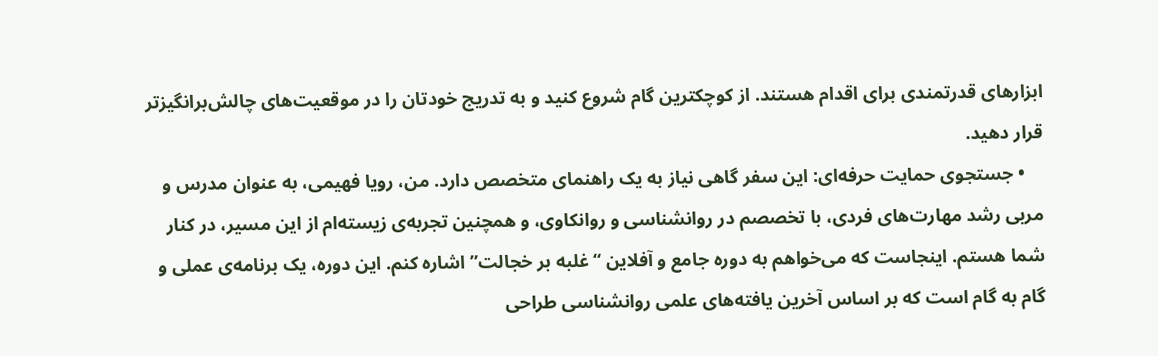ابزارهای قدرتمندی برای اقدام هستند. از کوچکترین گام شروع کنید و به تدریج خودتان را در موقعیت‌های چالش‌برانگیزتر قرار دهید.
    • جستجوی حمایت حرفه‌ای: این سفر گاهی نیاز به یک راهنمای متخصص دارد. من، رویا فهیمی، به عنوان مدرس و مربی رشد مهارت‌های فردی، با تخصصم در روانشناسی و روانکاوی، و همچنین تجربه‌ی زیسته‌ام از این مسیر، در کنار شما هستم. اینجاست که می‌خواهم به دوره جامع و آفلاین “غلبه بر خجالت” اشاره کنم. این دوره، یک برنامه‌ی عملی و گام به گام است که بر اساس آخرین یافته‌های علمی روانشناسی طراحی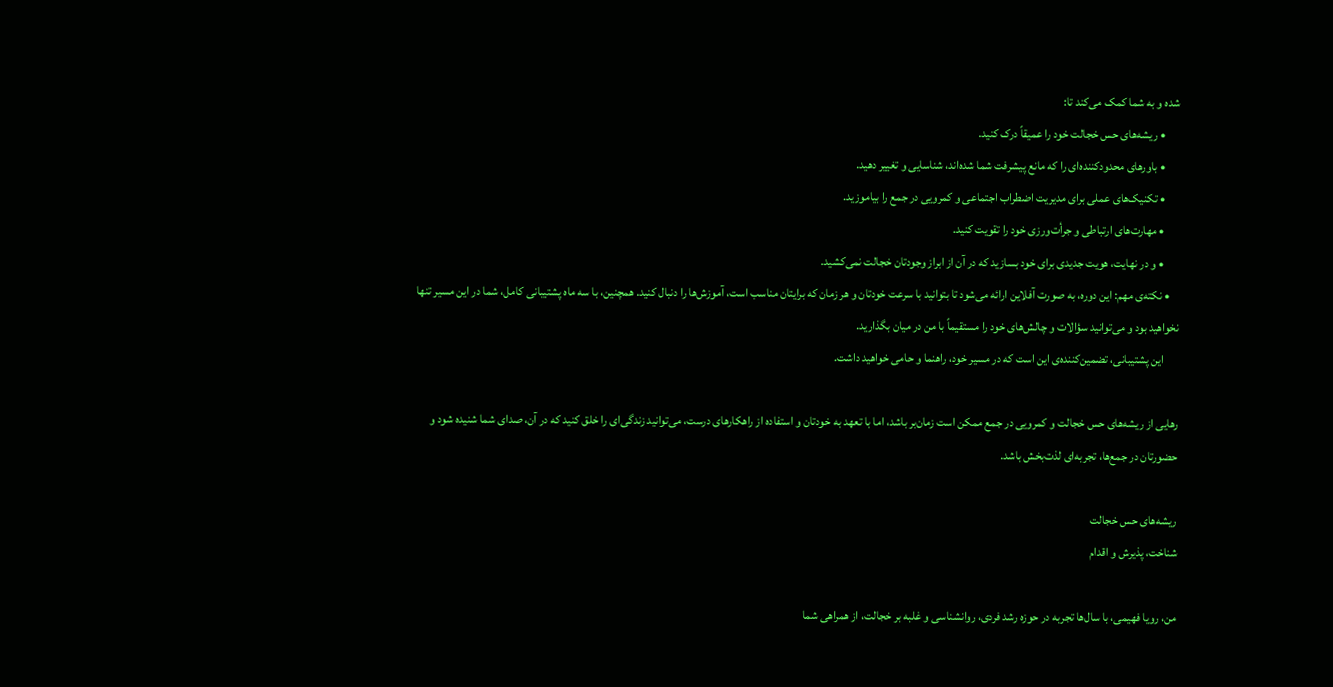شده و به شما کمک می‌کند تا:
      • ریشه‌های حس خجالت خود را عمیقاً درک کنید.
      • باورهای محدودکننده‌ای را که مانع پیشرفت شما شده‌اند، شناسایی و تغییر دهید.
      • تکنیک‌های عملی برای مدیریت اضطراب اجتماعی و کمرویی در جمع را بیاموزید.
      • مهارت‌های ارتباطی و جرأت‌ورزی خود را تقویت کنید.
      • و در نهایت، هویت جدیدی برای خود بسازید که در آن از ابراز وجودتان خجالت نمی‌کشید.
    • نکته‌ی مهم: این دوره، به صورت آفلاین ارائه می‌شود تا بتوانید با سرعت خودتان و هر زمان که برایتان مناسب است، آموزش‌ها را دنبال کنید. همچنین، با سه ماه پشتیبانی کامل، شما در این مسیر تنها نخواهید بود و می‌توانید سؤالات و چالش‌های خود را مستقیماً با من در میان بگذارید.
      این پشتیبانی، تضمین‌کننده‌ی این است که در مسیر خود، راهنما و حامی خواهید داشت.

رهایی از ریشه‌های حس خجالت و کمرویی در جمع ممکن است زمان‌بر باشد، اما با تعهد به خودتان و استفاده از راهکارهای درست، می‌توانید زندگی‌ای را خلق کنید که در آن، صدای شما شنیده شود و حضورتان در جمع‌ها، تجربه‌ای لذت‌بخش باشد.

ریشه‌های حس خجالت
شناخت، پذیرش و اقدام

من، رویا فهیمی، با سال‌ها تجربه در حوزه رشد فردی، روانشناسی و غلبه بر خجالت، از همراهی شما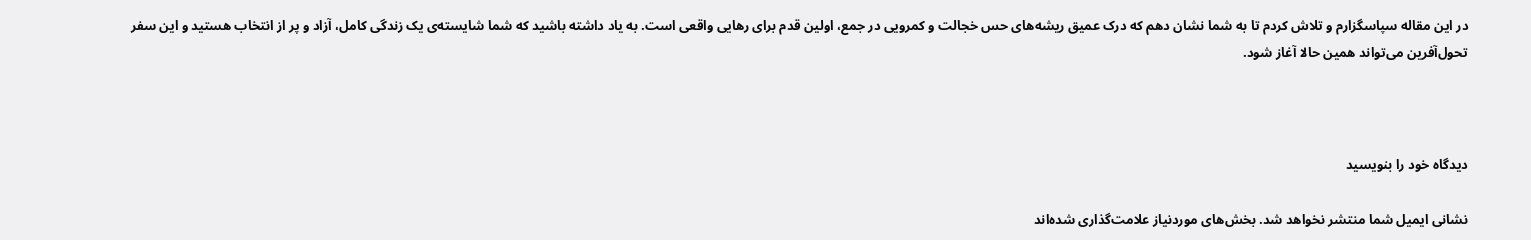در این مقاله سپاسگزارم و تلاش کردم تا به شما نشان دهم که درک عمیق ریشه‌های حس خجالت و کمرویی در جمع، اولین قدم برای رهایی واقعی است. به یاد داشته باشید که شما شایسته‌ی یک زندگی کامل، آزاد و پر از انتخاب هستید و این سفر تحول‌آفرین می‌تواند همین حالا آغاز شود.



دیدگاه‌ خود را بنویسید

نشانی ایمیل شما منتشر نخواهد شد. بخش‌های موردنیاز علامت‌گذاری شده‌اند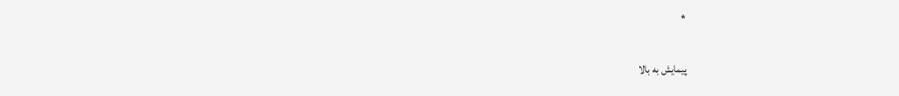*

پیمایش به بالا